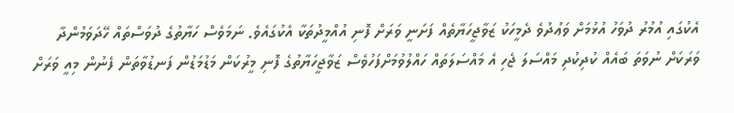އެކުގައި އުމުރު ދުވަހު އުޅުމަށް ވަޢުދުވެ ދެމީހަކު ޒަވާޖީހަޔާތެއް ފަށަނީ ވަރަށް ފޮނި އުއްމީދުތަކާ އެކުގައެވެ. ނަމަވެސް ހަޔާތުގެ ދުވަސްތައް ހޭދަވަމުންދާ ވަރަކަށް ނުވަތަ ބައެއް ކުދިކުދި މައްސަލަ ޖެހި އެ މައްސަލަތައް ހައްލުވުމަށްފަހުވެސް ޒަވާޖީހަޔާތުގެ ފޮނި މީރުކަން މަޑުމަޑުން ފަނޑުވާތަން ފެނުން މިއީ ވަރަށް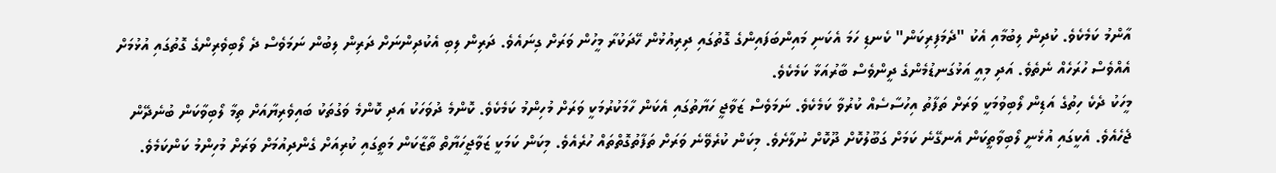އާންމު ކަމެކެވެ. ކުދިން ލިބުމާއި އެކު "ދެމަފިރިކަން" ކެނޑި ހަމަ އެކަނި މައިންބަފައިންގެ ގޮތުގައި ދިރިއުޅުން ހޭދަކުރާ މީހުން ވަރަށް ގިނައެވެ. ދަރިން ލިބި އެކުދިންނަށް ދަރިން ލިބުން ނަމަވެސް ދެ ލޯބިވެރިންގެ ގޮތުގައި އުޅުމަށް އެއްވެސް ހުރަހެއް ނެތެވެ. އަދި މިއީ އަޅުގަނޑުމެންގެ ދީންވެސް ބާރުއަޅާ ކަމެކެވެ.
މީހަކު ދެކެ ހިތުގެ އަޑިން ލޯބިވުމަކީ ވަރަށް ތަފާތު އިހުސާސެއް ކުރުވާ ކަމެކެވެ. ނަމަވެސް ޒަވާޖީ ހަޔާތުގައި އެކަން ހާމަކުރުމަކީ ވަރަށް މުހިންމު ކަމެކެވެ. ކޮންމެ ދުވަހަކު އަދި ކޮންމެ ވަގުތަކު ބައިވެރިޔާއަށް ތިމާ ލޯބިވާކަން ބުނެދޭން ޖެހެއެވެ. އެކީގައި އުޅެނީ ލޯބިވާތީކަން އެނގޭނެ ކަމަށް ގަބޫލުކޮށް ދޫކޮށް ނުލާށެވެ. މިކަން ކުރެވޭނެ ވަރަށް ތަފާތުގޮތްތައް ހުރެއެވެ. މިކަން ކަމަކީ ޒަވާޖީހަޔާތް ތާޒާކަން މަތީގައި ކުރިއަށް ގެންދިއުމަށް ވަރަށް މުހިންމު ކަންކަމެވެ.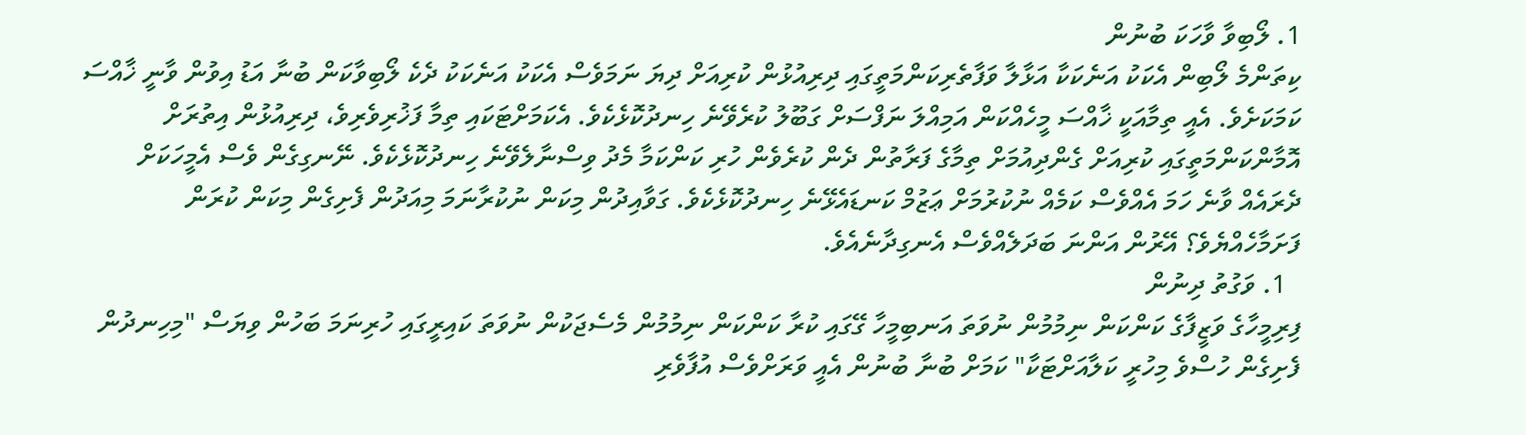1. ލޯބިވާ ވާހަކަ ބުނުން
ކިތަންމެ ލޯބިން އެކަކު އަނެކަކާ އަޅާލާ ވަފާތެރިކަންމަތީގައި ދިރިއުޅުން ކުރިއަށް ދިޔަ ނަމަވެސް އެކަކު އަނެކަކު ދެކެ ލޯބިވާކަން ބުނާ އަޑު އިވުން ވާނީ ޚާއްސަ ކަމަކަށެވެ. އެއީ ތިމާއަކީ ޚާއްސަ މީހެއްކަން އަމިއްލަ ނަފްސަށް ގަބޫލު ކުރެވޭނެ ހިނދުކޮޅެކެވެ. އެކަމަށްޓަކައި ތިމާ ފަޚުރިވެރިވެ، ދިރިއުޅުން އިތުރަށް އޮމާންކަންމަތީގައި ކުރިއަށް ގެންދިއުމަށް ތިމާގެ ފަރާތުން ދެން ކުރެވެން ހުރި ކަންކަމާ މެދު ވިސްނާލެވޭނެ ހިނދުކޮޅެކެވެ. ނޭނގިގެން ވެސް އެމީހަކަށް ދެރައެއް ވާނެ ހަމަ އެއްވެސް ކަމެއް ނުކުރުމަށް ޢަޒުމް ކަނޑައެޅޭނެ ހިނދުކޮޅެކެވެ. ގަވާއިދުން މިކަން ނުކުރާނަމަ މިއަދުން ފެށިގެން މިކަން ކުރަން ފަށަމާހެއްޔެވެ؟ އޭރުން އަންނަ ބަދަލެއްވެސް އެނގިދާނެއެވެ.
  1. ވަގުތު ދިނުން
ފިރިމީހާގެ ވަޒީފާގެ ކަންކަން ނިމުމުން ނުވަތަ އަނބިމީހާ ގޭގައި ކުރާ ކަންކަން ނިމުމުން މެސެޖަކުން ނުވަތަ ކައިރީގައި ހުރިނަމަ ބަހުން ވިޔަސް "މިހިނދުން ފެށިގެން ހުސްވެ މިހުރީ ކަލާއަށްޓަކާ" ކަމަށް ބުނާ ބުނުން އެއީ ވަރަށްވެސް އުފާވެރި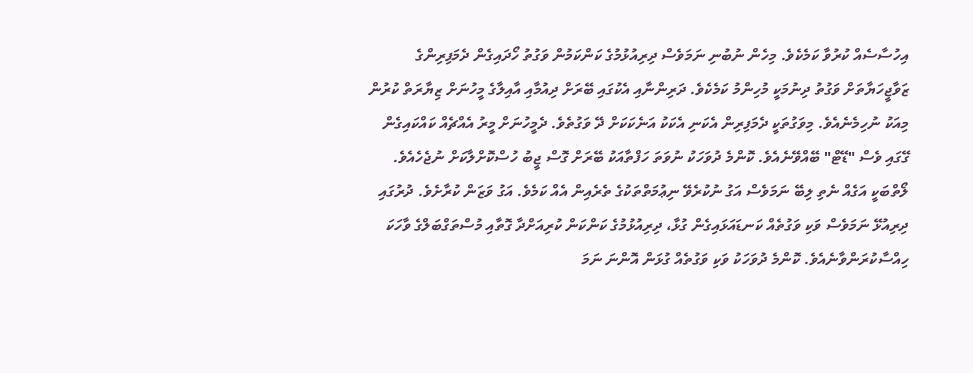އިހުސާސެއް ކުރުވާ ކަމެކެވެ. މިހެން ނުބުނި ނަމަވެސް ދިރިއުޅުމުގެ ކަންކަމުން ވަގުތު ހޯދައިގެން ދެމަފިރިންގެ ޒަވާޖީހަޔާތަށް ވަގުތު ދިނުމަކީ މުހިންމު ކަމެކެވެ. ދަރިންނާއި އެކުގައި ބޭރަށް ދިއުމާއި އާއިލާގެ މީހުނަށް ޒިޔާރަތް ކުރުން މިއަކު ނުހިމެނެއެވެ. މިވަގުތަކީ ދެމަފިރިން އެކަނި އެކަކު އަނެކަކަށް ދޭ ވަގުތެވެ. ދެމީހުނަށް މީރު އެއްޗެއް ކައްކައިގެން ގޭގައި ވެސް "ޑޭޓް" ބޭއްވޭނެއެވެ. ކޮންމެ ދުވަހަކު ނުވަތަ ހަފްތާއަކު ބޭރަށް ގޮސް ޖީބު ހުސްކޮށްލާކަށް ނުޖެހެއެވެ. ލޯތްބަކީ އަގެއް ނެތި ލިބޭ ނަމަވެސް އަގު ނުކުރެވޭ ނިޢުމަތްތަކުގެ ތެރެއިން އެއް ކަމެވެ. އަގު ވަޒަން ކުރާށެވެ. ދުރުގައި ދިރިއުޅޭ ނަމަވެސް ވަކި ވަގުތެއް ކަނޑައަޅައިގެން ގުޅާ، ދިރިއުޅުމުގެ ކަންކަން ކުރިއަށްދާ ގޮތާއި މުސްތަގްބަލްގެ ވާހަކަ ހިއްސާކުރަންވާނެއެވެ. ކޮންމެ ދުވަހަކު ވަކި ވަގުތެއް ގުޅަން އޮންނަ ނަމަ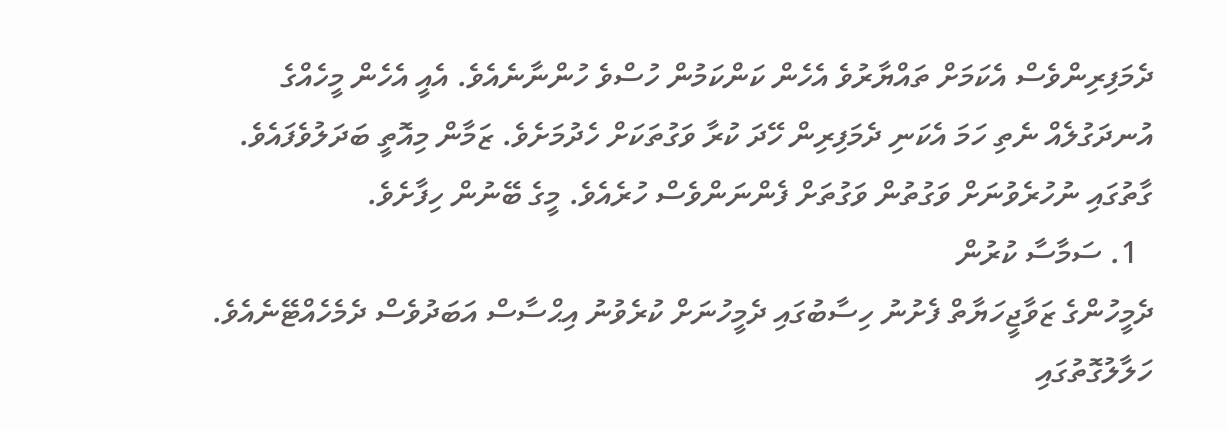ދެމަފިރިންވެސް އެކަމަށް ތައްޔާރުވެ އެހެން ކަންކަމުން ހުސްވެ ހުންނާނެއެވެ. އެއީ އެހެން މީހެއްގެ އުނދަގުލެއް ނެތި ހަމަ އެކަނި ދެމަފިރިން ހޭދަ ކުރާ ވަގުތަކަށް ހެދުމަށެވެ. ޒަމާން މިއޮތީ ބަދަލުވެފައެވެ. ގާތުގައި ނުހުރެވުނަށް ވަގުތުން ވަގުތަށް ފެންނަންވެސް ހުރެއެވެ. މީގެ ބޭނުން ހިފާށެވެ.
  1. ސަމާސާ ކުރުން
ދެމީހުންގެ ޒަވާޖީހަޔާތް ފެށުނު ހިސާބުގައި ދެމީހުނަށް ކުރެވުނު އިޙްސާސް އަބަދުވެސް ދެމެހެއްޓޭނެއެވެ. ހަލާލުގޮތުގައި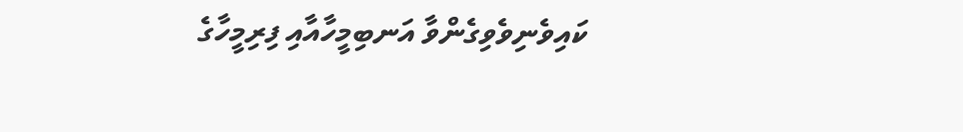ކައިވެނިވެވިގެންވާ އަނބިމީހާއާއި ފިރިމީހާގެ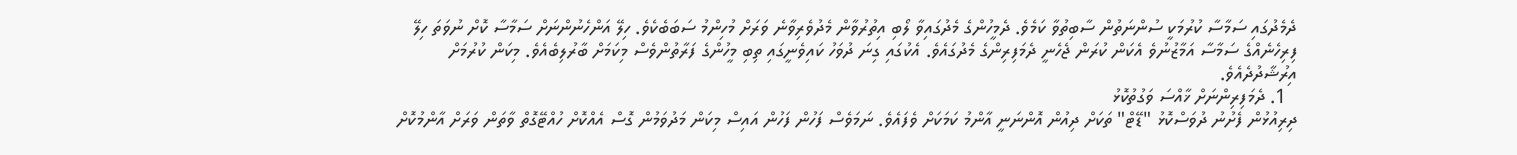ދެމެދުގައި ސަމާސާ ކުރުމަކީ ސުންނަތުން ސާބިތުވާ ކަމެވެ. ދެމީހުންގެ މެދުގައިވާ ލޯބި އިތުރުވާން މެދުވެރިވާނެ ވަރަށް މުހިންމު ސަބަބެކެވެ. ހިލޭ އަންހެނުންނަށް ސަމާސާ ކޮށް ނުވަތަ ހިލޭ ފިރިހެނެއްގެ ސަމާސާ އަމާޒުނުވެ އެކަން ކުރަން ޖެހެނީ ދެމަފިރިންގެ މެދުގައެވެ. އެކުގައި ގިނަ ދުވަހު ކައިވެނީގައި ތިބި މީހުންގެ ފަރާތުންވެސް މިކަމަށް ބާރުލިބެއެވެ. މިކަން ކުރުމަށް އިރުޝާދުދެއެވެ.
  1. ދެމަފިރިންނަށް ޚާއްސަ ވަގުތުކޮޅު
ދިރިއުޅުން ފެށުނު ދުވަސްކޮޅު "ޑޭޓް" ތަކަށް ދިއުން އޮންނަނީ އާންމު ކަމަކަށް ވެފައެވެ. ނަމަވެސް ފަހުން ފަހުން އައިސް މިކަން މަދުވަމުން ގޮސް އެއްކޮށް ހުއްޓޭގޮތް ވާތަން ވަރަށް އާންމުކޮށް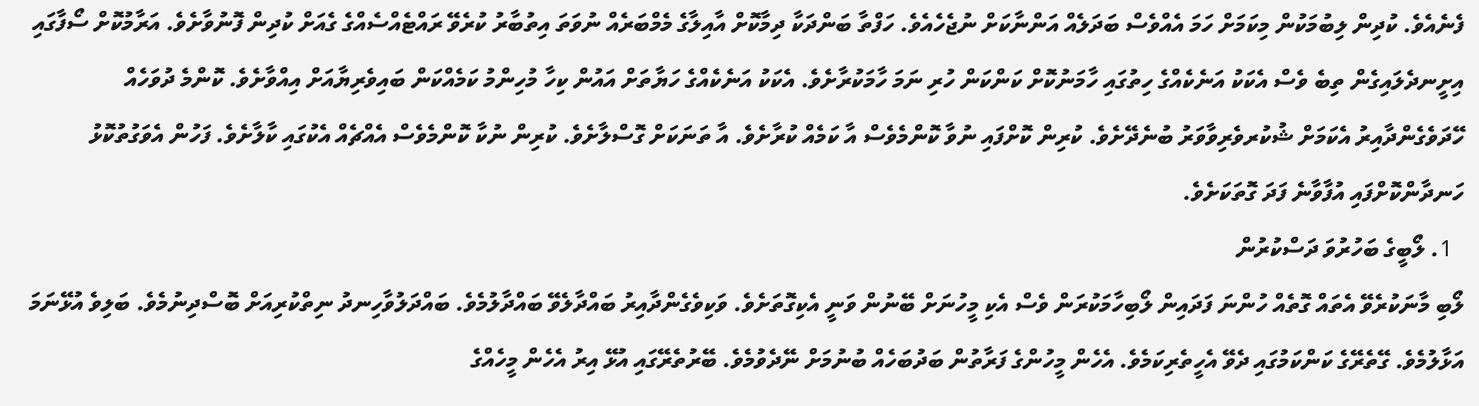ފެނެއެވެ. ކުދިން ލިބުމަކުން މިކަމަށް ހަމަ އެއްވެސް ބަދަލެއް އަންނާކަށް ނުޖެހެއެވެ. ހަފްތާ ބަންދަކާ ދިމާކޮށް އާއިލާގެ މެމްބަރެއް ނުވަތަ އިތުބާރު ކުރެވޭ ރައްޓެއްސެއްގެ ގެއަށް ކުދިން ފޮނުވާށެވެ. އަރާމުކޮށް ސޯފާގައި އިށީނދެލައިގެން ތިބެ ވެސް އެކަކު އަނެކެއްގެ ހިތުގައި ހާމަނުކޮށް ކަންކަން ހުރި ނަމަ ހާމަކުރާށެވެ. އެކަކު އަނެކެއްގެ ހަޔާތަށް އައުން ކިހާ މުހިންމު ކަމެއްކަން ބައިވެރިޔާއަށް އިއްވާށެވެ. ކޮންމެ ދުވަހެއް ހޭދަވެގެންދާއިރު އެކަމަށް ޝުކުރވެރިވާވަރު ބުނެދޭށެވެ. ކުރިން ކޮށްފައި ނުވާ ކޮންމެވެސް އާ ކަމެއް ކުރާށެވެ. އާ ތަނަކަށް ގޮސްލާށެވެ. ކުރިން ނުކާ ކޮންމެވެސް އެއްޗެއް އެކުގައި ކާލާށެވެ. ފަހުން އެވަގުތުކޮޅު ހަނދާންކޮށްފައި އުފާވާނެ ފަދަ ގޮތަކަށެވެ.
  1. ލޯބީގެ ބަހުރުވަ ދަސްކުރުން
ލޯބި މާނަކުރެވޭ އެތައް ގޮތެއް ހުންނަ ފަދައިން ލޯބިހާމަކުރަން ވެސް އެކި މީހުނަށް ބޭނުން ވަނީ އެކިގޮތަށެވެ. ވަކިވެގެންދާއިރު ބައްދާލެވޭ ބައްދާލުމެވެ. ބައްދަލުވާހިނދު ނިތްކުރިއަށް ބޮސްދިނުމެވެ. ބަލިވެ އުޅޭނަމަ އަޅާލުމެވެ. ގޭތެރޭގެ ކަންކަމުގައި ދެވޭ އެހީތެރިކަމެވެ. އެހެން މީހުންގެ ފަރާތުން ބަދުބަހެއް ބުނުމަށް ނޭދެވުމެވެ. ބޭރުތެރޭގައި އުޅޭ އިރު އެހެން މީހެއްގެ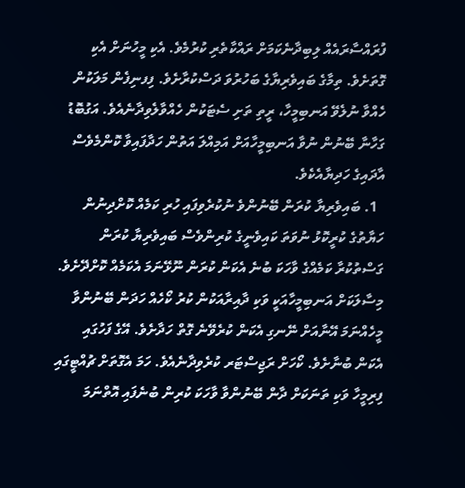ފުރައްސާރައެއް ލިބިދާނެކަމަށް ރައްކާތެރި ކުރުމެވެ. އެކި މީހުނަށް އެކި ގޮތަށެވެ. ތިމާގެ ބައިވެރިޔާގެ ބަހުރުވަ ދަސްކުރާށެވެ. ފިފނިފެން މަލަކުން ހެއްވާ ނުލެވޭ އަނބިމީހާ، ރީތި ތަށި ސެޓަކުން ހެއްވާލެވިދާނެއެވެ. އަގުބޮޑު ގަހާނާ ބޭނުން ނުވާ އަނބިމީހާއަށް އަމިއްލަ އަތުން ހަދާފައިވާ ކޮންމެވެސް އާދައިގެ ހަދިޔާއެކެވެ.
  1. ބައިވެރިޔާ ކުރަން ބޭނުންވެ ނުކުރެވިފައި ހުރި ކަމެއް ކޮށްދިނުން
ހަޔާތުގެ ކުރީކޮޅު ނުވަތަ ކައިވެނީގެ ކުރިންވެސް ބައިވެރިޔާ ކުރަން ގަސްތުކުރާ ކަމެއްގެ ވާހަކަ ބުނެ އެކަން ކުރަން ނޫޅޭނަމަ އެކަމެއް ކޮށްދޭށެވެ. މިސާލަކަށް އަނބިމީހާއަކީ ވަކި ދާއިރާއަކުން ކުރު ކޯހެއް ހަދަން ބޭނުންވާ މީހެއްނަމަ އޭނާއަށް ނޭނގި އެކަން ކުރެވޭނެ ގޮތް ހަދާށެވެ. އޭގެ ފަހުގައި އެކަން ބުނާށެވެ. ކޯހަށް ރަޖިސްޓަރ ކުރެވިދާނެއެވެ. ހަމަ އެގޮތަށް ޗުއްޓީގައި ފިރިމީހާ ވަކި ތަނަކަށް ދާން ބޭނުންވާ ވާހަކަ ކުރިން ބުނެފައި އޮތްނަމަ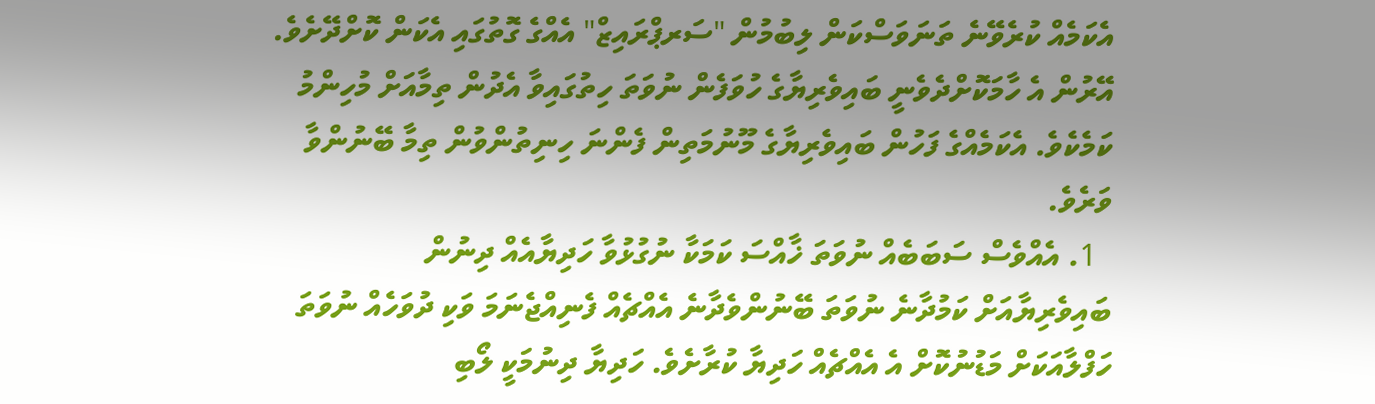އެކަމެއް ކުރެވޭނެ ތަނަވަސްކަން ލިބުމުން "ސަރޕްރައިޒް" އެއްގެ ގޮތުގައި އެކަން ކޮށްދޭށެވެ. އޭރުން އެ ހާމަކޮށްދެވެނީ ބައިވެރިޔާގެ ހުވަފެން ނުވަތަ ހިތުގައިވާ އެދުން ތިމާއަށް މުހިންމު ކަމެކެވެ. އެކަމެއްގެ ފަހުން ބައިވެރިޔާގެ މޫނުމަތިން ފެންނަ ހިނިތުންވުން ތިމާ ބޭނުންވާ ވަރެވެ.
  1. އެއްވެސް ސަބަބެއް ނުވަތަ ޚާއްސަ ކަމަކާ ނުގުޅުވާ ހަދިޔާއެއް ދިނުން
ބައިވެރިޔާއަށް ކަމުދާނެ ނުވަތަ ބޭނުންވެދާނެ އެއްޗެއް ފެނިއްޖެނަމަ ވަކި ދުވަހެއް ނުވަތަ ހަފްލާއަކަށް މަޑުނުކޮށް އެ އެއްޗެއް ހަދިޔާ ކުރާށެވެ. ހަދިޔާ ދިނުމަކީ ލޯބި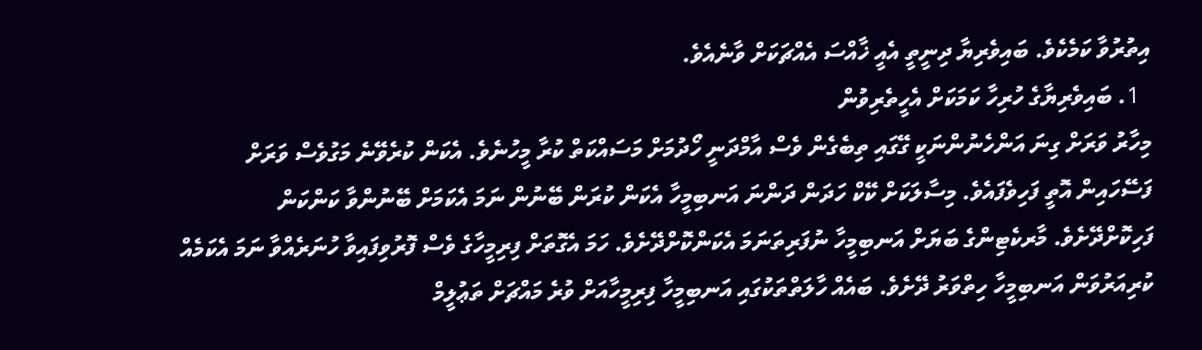އިތުރުވާ ކަމެކެވެ. ބައިވެރިޔާ ދިނީތީ އެއީ ޚާއްސަ އެއްޗަކަށް ވާނެއެވެ.
  1. ބައިވެރިޔާގެ ހުރިހާ ކަމަކަށް އެހީތެރިވުން
މިހާރު ވަރަށް ގިނަ އަންހެނުންނަކީ ގޭގައި ތިބެގެން ވެސް އާމްދަނީ ހޯދުމަށް މަސައްކަތް ކުރާ މީހުނެވެ. އެކަން ކުރެވޭނެ މަގުވެސް ވަރަށް ފަސޭހައިން އޮތީ ފަހިވެފައެވެ. މިސާލަކަށް ކޭކް ހަދަން ދަންނަ އަނބިމީހާ އެކަން ކުރަން ބޭނުން ނަމަ އެކަމަށް ބޭނުންވާ ކަންކަން ފަހިކޮށްދޭށެވެ. މާރކެޓިންގެ ބަޔަށް އަނބިމީހާ ނުފަރިތަނަމަ އެކަންކޮށްދޭށެވެ. ހަމަ އެގޮތަށް ފިރިމީހާގެ ވެސް ފޮރުވިފައިވާ ހުނަރެއްވާ ނަމަ އެކަމެއް ކުރިއަރުވަން އަނބިމީހާ ހިތްވަރު ދޭށެވެ. ބައެއް ހާލަތްތަކުގައި އަނބިމީހާ ފިރިމީހާއަށް ވުރެ މައްޗަށް ތަޢުލީމް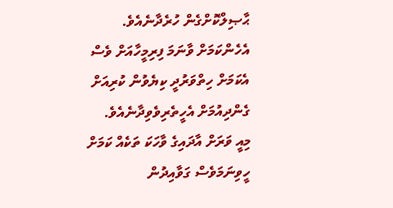ޙާޞިލްކޮށްގެން ހުރެދާނެއެވެ. އެހެންކަމަށް ވާނަމަ ފިރިމީހާއަށް ވެސް އެކަމަށް ހިތްވަރުދީ ކިޔެވުން ކުރިއަށް ގެންދިއުމަށް އެހީތެރިވެވިދާނެއެވެ.
މިއީ ވަރަށް އާދައިގެ ވާހަކަ ތަކެއް ކަމަށް ހީވިނަމަވެސް ގަވާއިދުން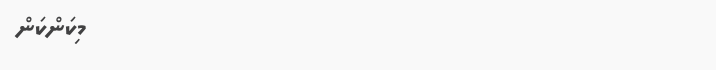މިކަންކަން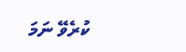ކުރެވޭ ނަމަ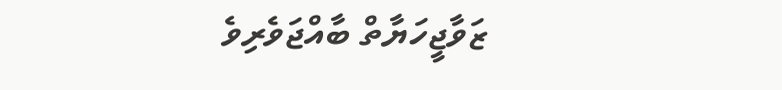ޒަވާޖީހަޔާތް ބާއްޖަވެރިވެ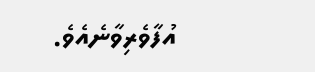އުފާވެރިވާނެއެވެ.